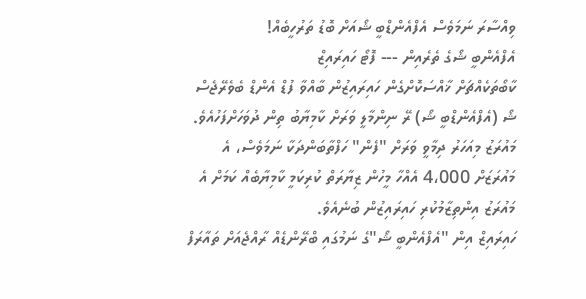ވިއްސާރަ ނަމަވެސް އެފްއެންޑްބީ ޝޯއަށް ބޮޑު ތަރުހީބެއް!
އެފްއެންބީ ޝޯގެ ތެރެއިން --- ފޮޓޯ ހައިރައިޒް
ކާބޯތަކެއްޗަށް ޚާއްސަކޮށްގެން ހައިރައިޒުން ބާއްވާ ފުޑް އެންޑް ބެވެރޭޖެސް ޝޯ (އެފްއެންޑްބީ ޝޯ) ރޭ ނިންމާލީ ވަރަށް ކާމިޔާބު ތިން ދުވަހަށްފަހުއެވެ. މައުރަޒު މިއަހަރު ދިމާވީ ވަރަށް "ފެން" ހަފްތާބަންދަކާ ނަމަވެސް، އެ މައުރަޒަށް 4،000 އެއްހާ މީހުން ޒިޔާރަތް ކުރިކަމީ ކާމިޔާބެއް ކަމަށް އެ މައުރަޒު އިންތިޒާމުކުރި ހައިރައިޒުން ބުނެއެވެ.
ހައިރައިޒް އިން "އެފްއެންބީ ޝޯ"ގެ ނަމުގައި ބްރޭންޑެއް ރާއްޖެއަށް ތައާރަފް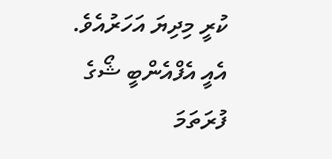ކުރީ މިދިޔަ އަހަރުއެވެ. އެއީ އެފްއެންބީ ޝޯގެ ފުރަތަމަ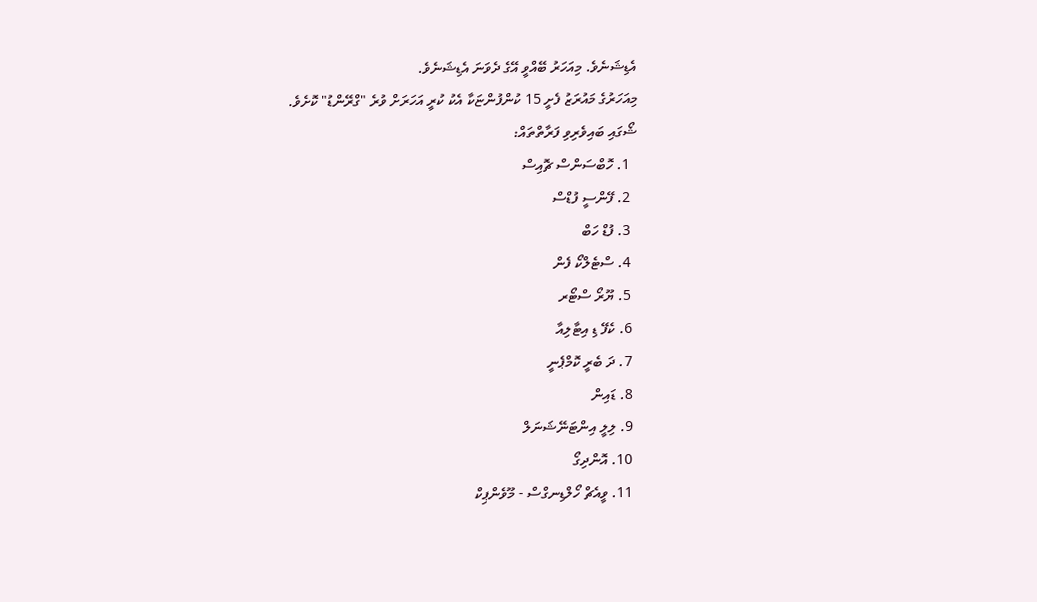އެޑިޝަނެވެ. މިއަހަރު ބޭއްވީ އޭގެ ދެވަނަ އެޑިޝަނެވެ.
މިއަހަރުގެ މައުރަޒު ފެށީ 15 ކުންފުންޏަކާ އެކު ކުރީ އަހަރަށް ވުރެ "ގްރޭންޑު" ކޮށެވެ.
ޝޯގައި ބައިވެރިވި ފަރާތްތައް:
  1. ހޮބްސަންސް ޗޮއިސް
  2. ފޭންސީ ފުޑްސް
  3. ފުޑް ހަބް
  4. ސްޓެލްކޯ ފެން
  5. ޔޫރޯ ސްޓޯރ
  6. ކެފޭ ޑި އިޓާލިއާ
  7. ދަ ބެރީ ކޮމްޕެނީ
  8. ޑައިން
  9. ލިލީ އިންޓަނޭޝަނަލް
  10. އޮންދިގޯ
  11. ވީއެޗް ހޯލްޑިނގްސް - މޫވެންޕިކް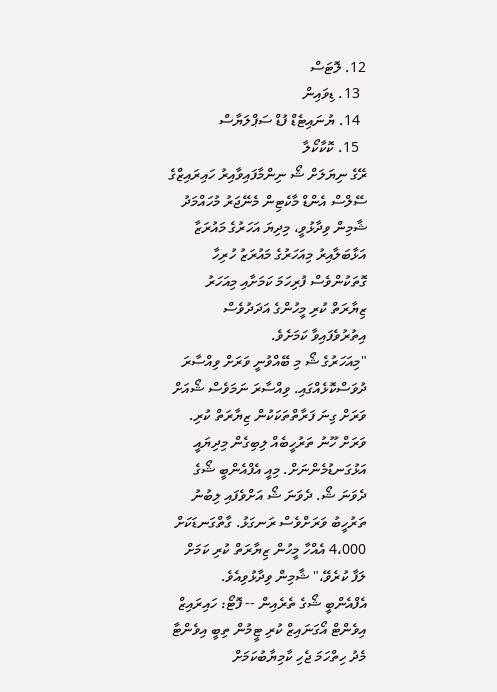12. ލޮޓަސް
  13. ޑިވައިން
  14. ޔުނައިޓެޑް ފުޑް ސަޕްލަޔާސް
  15. ކޮކާކޯލާ
ރޭގެ ނިޔަލަށް ޝޯ ނިންމާފައިވާއިރު ހައިރައިޒްގެ ސޭލްސް އެންޑް މާކެޓިން މެނޭޖަރު މުހައްމަދު ޝާމިން ވިދާޅުވީ، މިދިޔަ އަހަރުގެ މައުރަޒާ އަޅާބަލާއިރު މިއަހަރުގެ މައުރަޒު ހުރިހާ ގޮތަކުންވެސް ފުރިހަމަ ކަމަށާއި މިއަހަރު ޒިޔާރަތް ކުރި މީހުންގެ އަދަދުވެސް އިތުރުވެފައިވާ ކަމަށެވެ.
"މިއަހަރުގެ ޝޯ މި ބޭއްވުނީ ވަރަށް ވިއްސާރަ ދުވަސްކޮޅެއްގައި. ވިއްސާރަ ނަމަވެސް ޝޯއަށް ވަރަށް ގިނަ ފަރާތްތަކަކުން ޒިޔާރަތް ކުރި. ވަރަށް ހޫނު ތަރުހީބެއް ލިބިގެން މިދިޔައީ އަޅުގަނޑުމެންނަށް. މިއީ އެފްއެންބީ ޝޯގެ ދެވަނަ ޝޯ. ދެވަނަ ޝޯ އަށްވެފައި ލިބުނު ތަރުހީބު ވަރަށްވެސް ރަނގަޅު. ގާތްގަނޑަކަށް 4،000 އެއްހާ މީހުން ޒިޔާރަތް ކުރި ކަމަށް ލަފާ ކުރެވޭ،" ޝާމިން ވިދާޅުވިއެވެ.
އެފްއެންބީ ޝޯގެ ތެރެއިން -- ފޮޓޯ: ހައިރައިޒް
އިވެންޓް އޯގަނައިޒް ކުރި ޓީމުން ތިބީ އިވެންޓާ މެދު ހިތްހަމަ ޖެހި ކާމިޔާބުކަމަށް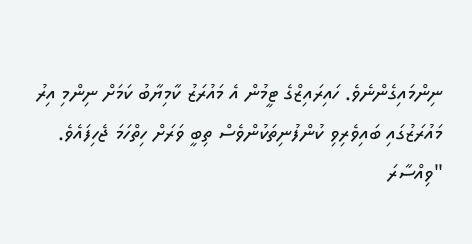ނިންމައިގެންނެވެ. ހައިރައިޒްގެ ޓީމުން އެ މައުރަޒު ކާމިޔާބު ކަމަށް ނިންމި އިރު މައުރަޒުގައި ބައިވެރިވި ކުންފުނިތަކުންވެސް ތިބީ ވަރަށް ހިތްހަމަ ޖެހިފައެވެ.
"ވިއްސާރަ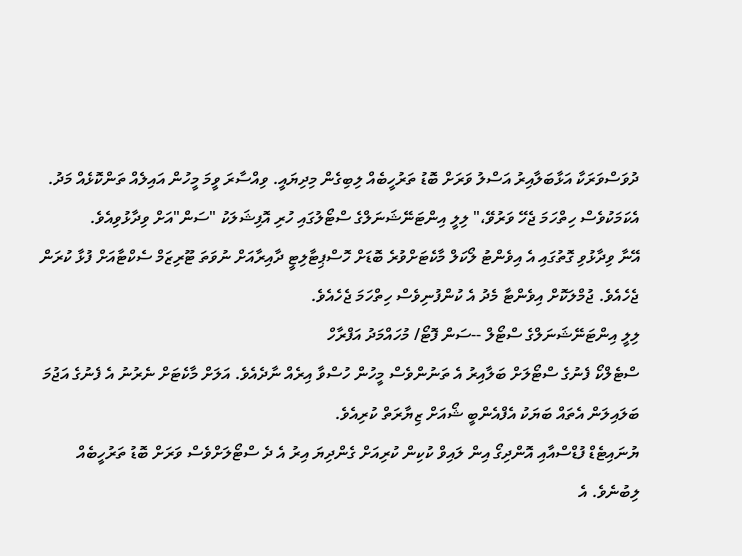ދުވަސްވަރަކާ އަޅާބަލާއިރު އަސްލު ވަރަށް ބޮޑު ތަރުހީބެއް ލިބިގެން މިދިޔައީ. ވިއްސާރަ ވީމަ މީހުން އައިލެއް ތަންކޮޅެއް މަދު. އެކަމަކުވެސް ހިތްހަމަ ޖެހޭ ވަރުވޭ،" ލިލީ އިންޓަނޭޝަނަލްގެ ސްޓޯލުގައި ހުރި އޮފިޝަލަކު "ސަން"އަށް ވިދާޅުވިއެވެ.
އޭނާ ވިދާޅުވި ގޮތުގައި އެ އިވެންޓު ލޯކަލް މާކެޓަށްވުރެ ބޮޑަށް ހޮސްޕިޓާލިޓީ ދާއިރާއަށް ނުވަތަ ޓޫރިޒަމް ސެކްޓާއަށް ފުޅާ ކުރަން ޖެހެއެވެ. ޖުމްލަކޮށް އިވެންޓާ މެދު އެ ކުންފުނިވެސް ހިތްހަމަ ޖެހެއެވެ.
ލިލީ އިންޓަނޭޝަނަލްގެ ސްޓޯލް --ސަން ފޮޓޯ/ މުހައްމަދު އަފްރާހް
ސްޓެލްކޯ ފެނުގެ ސްޓޯލަށް ބަލާއިރު އެ ތަނުންވެސް މީހުން ހުސްވާ އިރެއް ނާދެއެވެ. އަލަށް މާކެޓަށް ނެރުނު އެ ފެނުގެ އަޖުމަ ބަލައިލަން އެތައް ބަޔަކު އެފްއެންބީ ޝޯއަށް ޒިޔާރަތް ކުރިއެވެ.
ޔުނައިޓެޑް ފުޑްސްއާއި އޮންދިގޯ އިން ލައިވް ކުކިން ކުރިއަށް ގެންދިޔަ އިރު އެ ދެ ސްޓޯލަށްވެސް ވަރަށް ބޮޑު ތަރުހީބެއް ލިބުނެވެ. އެ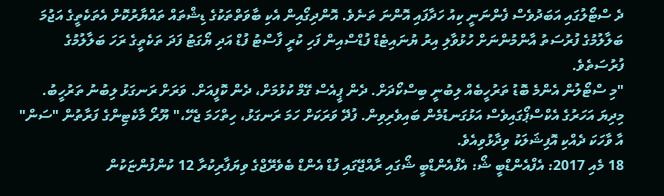ދެ ސްޓޯލުގައި އަބަދުވެސް ފެންނަނީ ކިއު ހަދާފައި އޮންނަ ތަނެވެ. އޮންދިގޯއިން އެކި ބާވަތްތަކުގެ ޑިޝްތައް ތައްޔާރުކޮށް އެތަކެތީގެ އަޖުމަ ބަލާލުމުގެ ފުރުސަތު އާންމުންނަށް ހުޅުވާލި އިރު ޔުނައިޓެޑް ފުޑްސްއިން ފަހި ކުރީ ފާސްޓު ފުޑް އަދި ޔޯގަޓު ފަދަ ތަކެތީގެ ރަހަ ބަލާލުމުގެ ފުރުސަތެވެ.
"މި ސްޓޯލުން އެންމެ ބޮޑު ތަރުހީބެއް ލިބުނީ ބިސްކޯދަށް. ދެން ޕީއެސް ގޭމް ކުޅުމަށް، ދެން ކޮފީއަށް. ވަރަށް ރަނގަޅު ލިބުނު ތަރުހީބު. މިދިޔަ އަހަރުގެ އެކްސްޕޯގައިވެސް އަޅުގަނޑުމެން ބައިވެރިވިން. ފުދޭ ވަރަކަށް ހަމަ ރަނގަޅު، ހިތްހަމަ ޖެހޭ،" ޔޫރޯ މާކެޓިންގެ ފަރާތުން "ސަން" އާ ވާހަކަ ދެއްކި އޮފިޝަލަކު ވިދާޅުވިއެވެ.
18 މެއި 2017: އެފްއެންޑްބީ ޝޯ: އެފްއެންޑްބީ ޝޯގައި ރާއްޖޭގައި ފުޑް އެންޑް ބެވެރޭޖްގެ ވިޔަފާރިކުރާ 12 ކުންފުންޏަކުން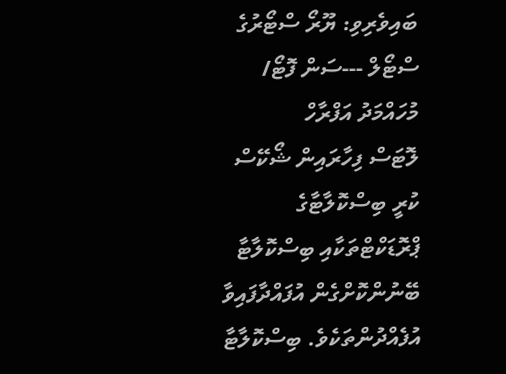ބައިވެރިވި: ޔޫރޯ ސްޓޯރުގެ ސްޓޯލް ---ސަން ފޮޓޯ/ މުހައްމަދު އަފްރާހް
ލޮޓަސް ފިހާރައިން ޝޯކޭސް ކުރީ ބިސްކޮލާޓާގެ ޕްރޮޑަކްޓްތަކާއި ބިސްކޮލާޓާ ބޭނުންކޮށްގެން އުފައްދާފައިވާ އުފެއްދުންތަކެވެ. ބިސްކޮލާޓާ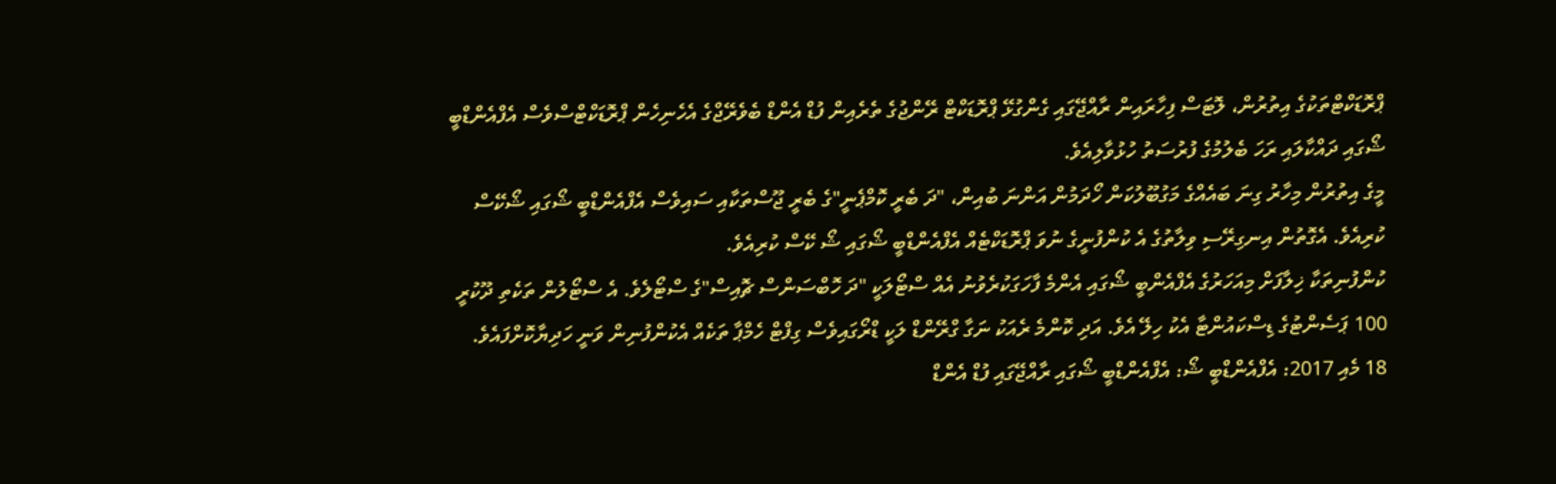ޕްރޮޑަކްޓްތަކުގެ އިތުރުން، ލޮޓަސް ފިހާރައިން ރާއްޖޭގައި ގެންގުޅޭ ޕްރޮޑަކްޓް ރޭންޖުގެ ތެރެއިން ފުޑް އެންޑް ބެވެރޭޖްގެ އެހެނިހެން ޕްރޮޑަކްޓްސްވެސް އެފްއެންޑްބީ ޝޯގައި ދައްކާލައި ރަހަ ބެލުމުގެ ފުރުސަތު ހުޅުވާލިއެވެ.
މީގެ އިތުރުން މިހާރު ގިނަ ބައެއްގެ މަގުބޫލުކަން ހޯދަމުން އަންނަ ބުއިން، "ދަ ބެރީ ކޮމްޕެނީ"ގެ ބެރީ ޖޫސްތަކާއި ސައިވެސް އެފްއެންޑްބީ ޝޯގައި ޝޯކޭސް ކުރިއެވެ. އެގޮތުން އިނގިރޭސި ވިލާތުގެ އެ ކުންފުނީގެ ނުވަ ޕްރޮޑަކްޓެއް އެފްއެންޑްބީ ޝޯގައި ޝޯ ކޭސް ކުރިއެވެ.
ކުންފުނިތަކާ ޚިލާފަށް މިއަހަރުގެ އެފްއެންބީ ޝޯގައި އެންމެ ފާހަގަކުރެވުނު އެއް ސްޓޯލަކީ "ދަ ހޮބްސަންސް ޗޮއިސް"ގެ ސްޓޯލެވެ. އެ ސްޓޯލުން ތަކެތި ދޫކުރީ 100 ޕަސެންޓުގެ ޑިސްކައުންޓާ އެކު ހިލޭ އެވެ. އަދި ކޮންމެ ރެއަކު ނަގާ ގްރޭންޑް ލަކީ ޑްރޯގައިވެސް ގިފްޓް ހެމްޕާ ތަކެއް އެކުންފުނިން ވަނީ ހަދިޔާކޮށްފައެވެ.
18 މެއި 2017: އެފްއެންޑްބީ ޝޯ: އެފްއެންޑްބީ ޝޯގައި ރާއްޖޭގައި ފުޑް އެންޑް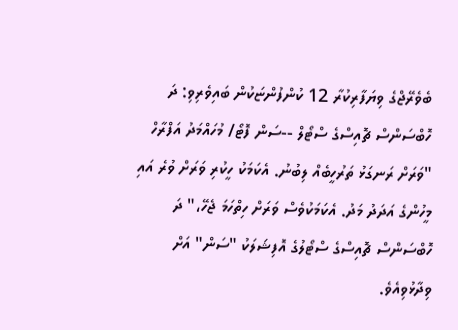ބެވެރޭޖްގެ ވިޔަފާރިކުރާ 12 ކުންފުންޏަކުން ބައިވެރިވި: ދަ ހޮބްސަންސް ޗޮއިސްގެ ސްޓޯލް --ސަން ފޮޓޯ/ މުހައްމަދު އަފްރާހް
"ވަރަށް ރަނގަޅު ތަރުހީބެއް ލިބުނު. އެކަމަކު ހީކުރި ވަރަށް ވުރެ އައި މީހުންގެ އަދަދު މަދު. އެކަމަކުވެސް ވަރަށް ހިތްހަމަ ޖެހޭ،" ދަ ހޮބްސަންސް ޗޮއިސްގެ ސްޓޯލުގެ އޮފިޝަލަކު "ސަން" އަށް ވިދާޅުވިއެވެ.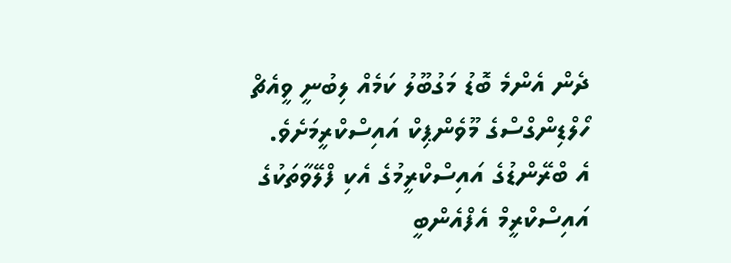ދެން އެންމެ ބޮޑު މަގުބޫލު ކަމެއް ލިބުނީ ވީއެޗް ހޯލްޑިންގްސްގެ މޫވެންޕިކް އައިސްކްރީމަށެވެ. އެ ބްރޭންޑުގެ އައިސްކްރީމުގެ އެކި ފްލޭވާތަކުގެ އައިސްކްރީމް އެފްއެންބީ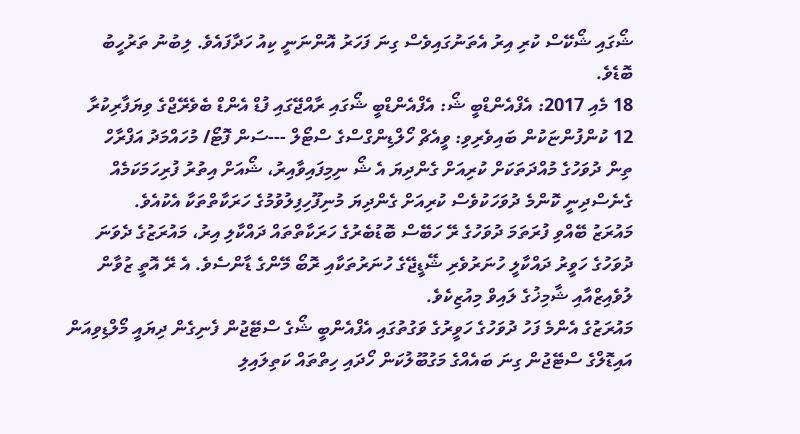ޝޯގައި ޝޯކޭސް ކުރި އިރު އެތަނުގައިވެސް ގިނަ ފަހަރު އޮންނަނީ ކިއު ހަދާފައެވެ. ލިބުނު ތަރުހީބު ބޮޑެވެ.
18 މެއި 2017: އެފްއެންޑްބީ ޝޯ: އެފްއެންޑްބީ ޝޯގައި ރާއްޖޭގައި ފުޑް އެންޑް ބެވެރޭޖްގެ ވިޔަފާރިކުރާ 12 ކުންފުންޏަކުން ބައިވެރިވި: ވީއެޗް ހޯލްޑިންގްސްގެ ސްޓޯލް ---ސަން ފޮޓޯ/ މުހައްމަދު އަފްރާހް
ތިން ދުވަހުގެ މުއްދަތަކަށް ކުރިއަށް ގެންދިޔަ އެ ޝޯ ނިމިފައިވާއިރު، ޝޯއަށް އިތުރު ފުރިހަމަކަމެއް ގެނެސްދިނީ ކޮންމެ ދުވަހަކުވެސް ކުރިއަށް ގެންދިޔަ މުނިފޫހިފިލުވުމުގެ ހަރަކާތްތަކާ އެކުއެވެ.
މައުރަޒު ބޭއްވި ފުރަތަމަ ދުވަހުގެ ރޭ ހަބޭސް ބޮޑުބެރުގެ ހަރަކާތްތައް ދައްކާލި އިރު، މައުރަޒުގެ ދެވަނަ ދުވަހުގެ ހަވީރު ދައްކާލީ ހުނަރުވެރި ޝޭޑީޖޭގެ ހުނަރުތަކާއި ރޮބޯ މޭންގެ ޑާންސެވެ. އެ ރޭ އޮތީ ޒުވާން ލުވެއިޒްއާއި ޝާމިޚުގެ ލައިވް މިއުޒިކެވެ.
މައުރަޒުގެ އެންމެ ފަހު ދުވަހުގެ ހަވީރުގެ ވަގުތުގައި އެފްއެންބީ ޝޯގެ ސްޓޭޖުން ފެނިގެން ދިޔައީ މޯލްޑިވިއަން އައިޑޮލްގެ ސްޓޭޖުން ގިނަ ބައެއްގެ މަގުބޫލުކަން ހޯދައި ހިތްތައް ކަތިލައިލި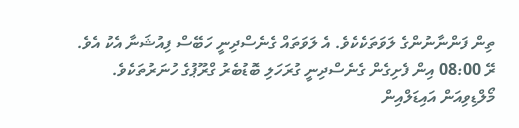ތިން ފަންނާނުންގެ ލަވަތަކެކެވެ. އެ ލަވަތައް ގެނެސްދިނީ ހަބޭސް ފިއުޝަނާ އެކު އެވެ. ރޭ 08:00 އިން ފެށިގެން ގެނެސްދިނީ ގުރަހަލި ބޮޑުބެރު ގްރޫޕުގެ ހުނަރުތަކެވެ.
މޯލްޑިވިއަން އައިޑަލްއިން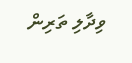ވިދާލި ތަރިން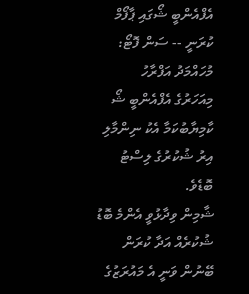އެފްއެންބީ ޝޯގައި ޕާފޯމް ކުރަނީ -- ސަން ފޮޓޯ: މުހައްމަދު އަފްރާހު
މިއަހަރުގެ އެފްއެންބީ ޝޯ ކާމިޔާބުކަމާ އެކު ނިންމާލި އިރު ޝުކުރުގެ ލިސްޓު ބޮޑެވެ.
ޝާމިން ވިދާޅުވީ އެންމެ ބޮޑު ޝުކުރެއް އަދާ ކުރަން ބޭނުން ވަނީ އެ މައުރަޒުގެ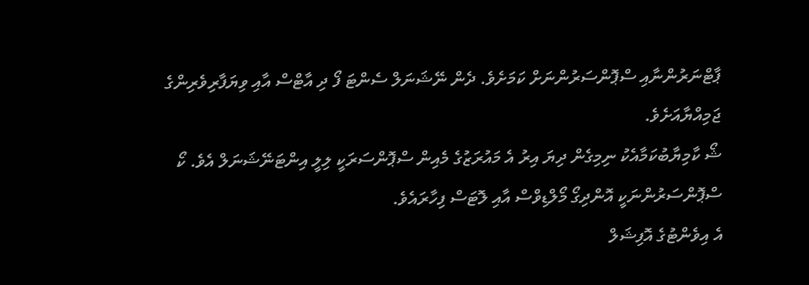ޕާޓްނަރުންނާއި ސްޕޮންސަރުންނަށް ކަމަށެވެ. ދެން ނޭޝަނަލް ސެންޓަ ފޯ ދި އާޓްސް އާއި ވިޔަފާރިވެރިންގެ ޖަމިއްޔާއަށެވެ.
ޝޯ ކާމިޔާބުކަމާއެކު ނިމިގެން ދިޔަ އިރު އެ މައުރަޒުގެ މެއިން ސްޕޮންސަރަކީ ލިލީ އިންޓަނޭޝަނަލް އެވެ. ކޯ ސްޕޮންސަރުންނަކީ އޮންދިގޯ މޯލްޑިވްސް އާއި ލޮޓަސް ފިހާރައެވެ.
އެ އިވެންޓުގެ އޮފިޝަލް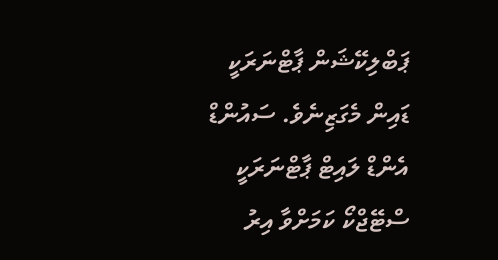ޕަބްލިކޭޝަން ޕާޓްނަރަކީ ޑައިން މެގަޒިނެވެ. ސައުންޑް އެންޑް ލައިޓް ޕާޓްނަރަކީ ސްޓޭޖްކޯ ކަމަށްވާ އިރު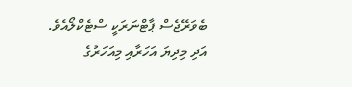ބެވަރޭޖެސް ޕާޓްނަރަކީ ސްޓެކްލޯއެވެ. އަދި މިދިޔަ އަހަރާއި މިއަހަރުގެ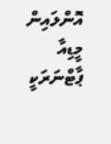އޮންލައިން މީޑިއާ ޕާޓްނަރަކީ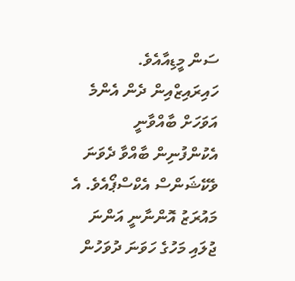ސަން މީޑިއާއެވެ.
ހައިރައިޒްއިން ދެން އެންމެ އަވަހަށް ބާއްވާނީ އެކުންފުނިން ބާއްވާ ދެވަނަ ވެކޭޝަންސް އެކްސްޕޯއެވެ. އެ މައުރަޒު އޮންނާނީ އަންނަ ޖުލައި މަހުގެ ހަވަނަ ދުވަހުން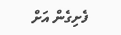ފެށިގެން އަށް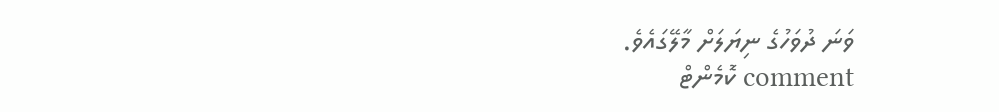ވަނަ ދުވަހުގެ ނިޔަލަށް މާލޭގައެވެ.
comment ކޮމެންޓް